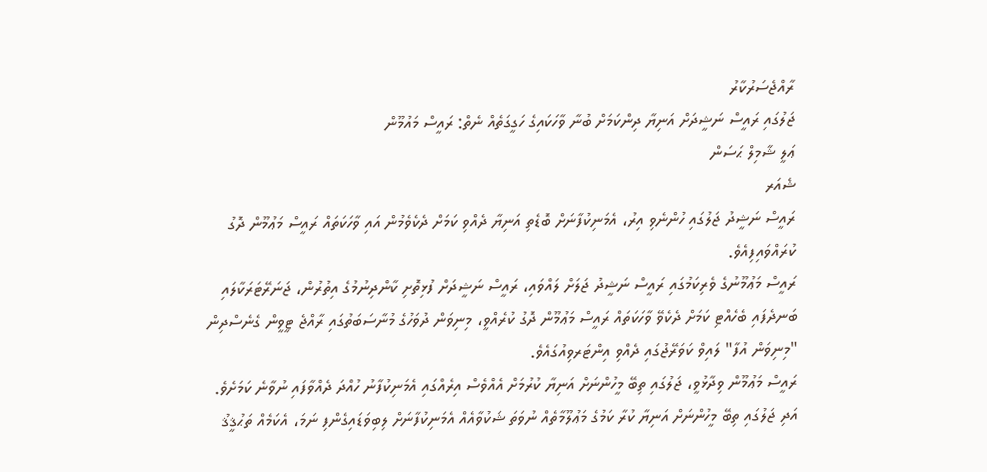ރާއްޖެސަރުކާރު
ޖަލުގައި ރައީސް ނަޝީދަށް އަނިޔާ ދިންކަމަށް ބުނާ ވާހަކައިގެ ހަގީގަތެއް ނެތް: ރައީސް މައުމޫން
ޢަލީ ޝާމިލް ޙަސަން
ޝެއަރ
ރައީސް ނަޝީދު ޖަލުގައި ހުންނެވި އިރު، އެމަނިކުފާނަށް ބޮޑެތި އަނިޔާ ދެއްވި ކަމަށް ދެކެވެމުން އައި ވާހަކަތައް ރައީސް މަޢުމޫން ދޮގު ކުރައްވައިފިއެވެ.
ރައީސް މަޢުމޫނުގެ ވެރިކަމުގައި ރައީސް ނަޝީދު ޖަލަށް ލައްވައި، ރައީސް ނަޝީދަށް ފުޅިތޮށި ކާންދިނުމުގެ އިތުރުން، ޖަނަރޭޓަރަކާލައި ބަނދެފައި ބެހެއްޓި ކަމަށް ދެކެވޭ ވާހަކަތައް ރައީސް މަޢުމޫން ދޮގު ކުރެއްވީ، މިނިވަން ދުވަހުގެ މުނާސަބަތުގައި ރާއްޖެ ޓީވީން ގެނެސްދިން "މިނިވަން އުފާ" ލައިވް ކަވަރޭޖުގައި ދެއްވި އިންޓަރވިއުގައެވެ.
ރައީސް މަޢުމޫން ވިދާޅުވީ، ޖަލުގައި ތިބޭ މީހުންނަށް އަނިޔާ ކުރުމަށް އެއްވެސް އިރެއްގައި އެމަނިކުފާނު ހުއްދަ ދެއްވާފައި ނުވާނެ ކަމަށެވެ. އަދި ޖަލުގައި ތިބޭ މީހުންނަށް އަނިޔާ ކުރާ ކަމުގެ މަޢުލޫމާތެއް ނުވަތަ ޝަކުވާއެއް އެމަނިކުފާނަށް ލިބިވަޑައިގެންފި ނަމަ، އެކަމެއް ތަޙުޤީޤު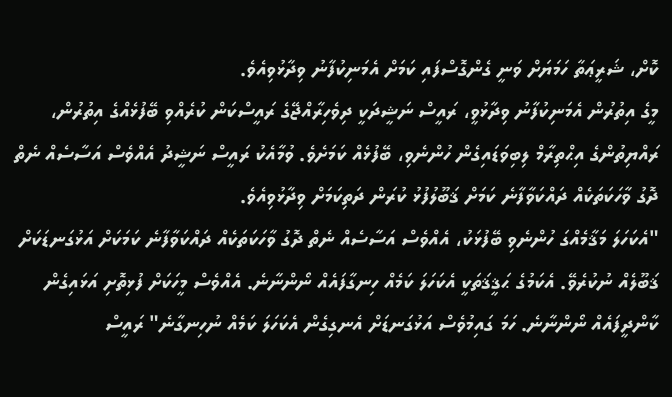ކޮށް، ޝަރީޢަތާ ހަމަޔަށް ވަނީ ގެންގޮސްފައި ކަމަށް އެމަނިކުފާނު ވިދާޅުވިއެވެ.
މީގެ އިތުރުން އެމަނިކުފާނު ވިދާޅުވީ، ރައީސް ނަޝީދަކީ ދިވެހިރާއްޖޭގެ ރައީސްކަން ކުރެއްވި ބޭފުޅެއްގެ އިތުރުން، ރައްޔިތުންގެ އިޙްތިރާމް ލިބިވަޑައިގެން ހުންނެވި، ބޭފުޅެއް ކަމަށެވެ. ވުމާއެކު ރައީސް ނަޝީދު އެއްވެސް އަސާސެއް ނެތް ދޮގު ވާހަކަތަކެއް ދައްކަވާފާނެ ކަމަށް ޤަބޫލުފުޅު ކުރަން ދަތިކަމަށް ވިދާޅުވިއެވެ.
"އެކަހަލަ މަޤާމެއްގަ ހުންނެވި ބޭފުޅަކު، އެއްވެސް އަސާސެއް ނެތް ދޮގު ވާހަކަތަކެއް ދައްކަވާފާނެ ކަމަކަށް އަޅުގަނޑަކަށް ޤަބޫލެއް ނުކުރެވޭ. އެކަމުގެ ޙަޤީޤަތަކީ އެކަހަލަ ކަމެއް ހިނގާފައެއް ނޯންނާނެ. އެއްވެސް މީހަކަށް ފުޅިތޮށި އަޅައިގެން ކާންދީފައެއް ނޯންނާނެ. ހަމަ ގައިމުވެސް އަޅުގަނޑަށް އެނގިގެން އެކަހަލަ ކަމެއް ނުހިނގާނެ" ރައީސް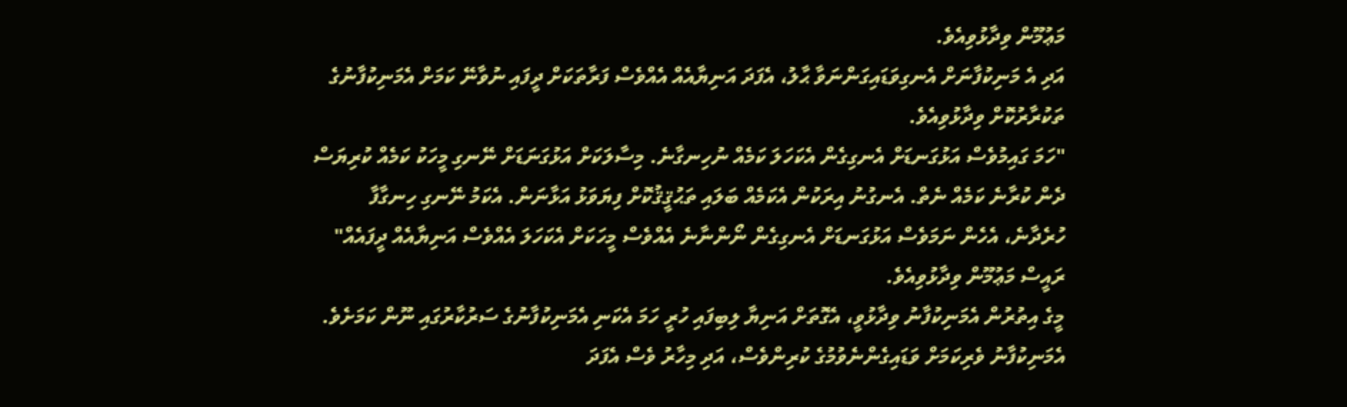މަޢުމޫން ވިދާޅުވިއެވެ.
އަދި އެ މަނިކުފާނަށް އެނގިވަޑައިގަންނަވާ ޙާލު، އެފަދަ އަނިޔާއެއް އެއްވެސް ފަރާތަކަށް ދީފައި ނުވާނޭ ކަމަށް އެމަނިކުފާނުގެ ތަކުރާރުކޮށް ވިދާޅުވިއެވެ.
"ހަމަ ގައިމުވެސް އަޅުގަނޑަށް އެނގިގެން އެކަހަލަ ކަމެއް ނުހިނގާނެ. މިސާލަކަށް އަޅުގަނަޑަށް ނޭނގި މީހަކު ކަމެއް ކުރިޔަސް ދެން ކުރާނެ ކަމެއް ނެތް. އެނގުނު އިރަކުން އެކަމެއް ބަލައި ތަޙުޤީޤުކޮށް ފިޔަވަޅު އަޅާނަން. އެކަމު ނޭނގި ހިނގާފާ ހުރެދާނެ، އެހެން ނަމަވެސް އަޅުގަނޑަށް އެނގިގެން ނޯންނާނެ އެއްވެސް މީހަކަށް އެކަހަލަ އެއްވެސް އަނިޔާއެއް ދީފައެއް" ރައީސް މަޢުމޫން ވިދާޅުވިއެވެ.
މީގެ އިތުރުން އެމަނިކުފާނު ވިދާޅުވީ، އެގޮތަށް އަނިޔާ ލިބިފައި ހުރީ ހަމަ އެކަނި އެމަނިކުފާނުގެ ސަރުކާރުގައި ނޫން ކަމަށެވެ. އެމަނިކުފާނު ވެރިކަމަށް ވަޑައިގެންނެވުމުގެ ކުރިންވެސް، އަދި މިހާރު ވެސް އެފަދަ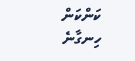ކަންކަން ހިނގާނެ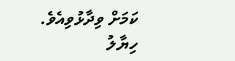ކަމަށް ވިދާޅުވިއެވެ.
ހިޔާލު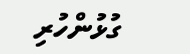ގުޅުންހުރި